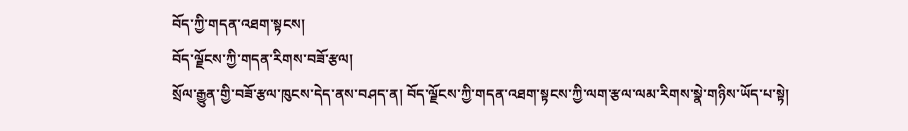བོད་ཀྱི་གདན་འཐག་སྟངས།
བོད་ལྗོངས་ཀྱི་གདན་རིགས་བཟོ་རྩལ།
སྲོལ་རྒྱུན་གྱི་བཟོ་རྩལ་ཁུངས་དེད་ནས་བཤད་ན། བོད་ལྗོངས་ཀྱི་གདན་འཐག་སྟངས་ཀྱི་ལག་རྩལ་ལམ་རིགས་སྣེ་གཉིས་ཡོད་པ་སྟེ།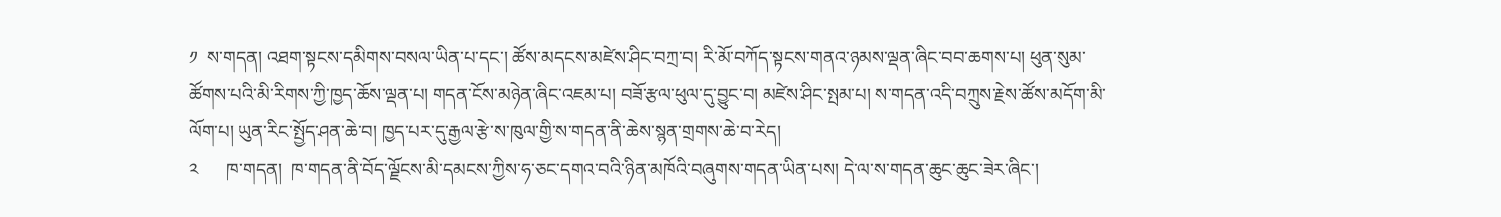༡  ས་གདན། འཐག་སྟངས་དམིགས་བསལ་ཡིན་པ་དང་། ཚོས་མདངས་མཛེས་ཤིང་བཀྲ་བ། རི་མོ་བཀོད་སྟངས་གནའ་ཉམས་ལྡན་ཞིང་བབ་ཆགས་པ། ཕུན་སུམ་ཚོགས་པའི་མི་རིགས་ཀྱི་ཁྱད་ཆོས་ལྡན་པ། གདན་ངོས་མཉེན་ཞིང་འཇམ་པ། བཟོ་རྩལ་ཕུལ་དུ་བྱུང་བ། མཛེས་ཤིང་སྤམ་པ། ས་གདན་འདི་བཀྲུས་རྗེས་ཚོས་མདོག་མི་ལོག་པ། ཡུན་རིང་སྤྱོད་ཤན་ཆེ་བ། ཁྱད་པར་དུ་རྒྱལ་རྩེ་ས་ཁུལ་གྱི་ས་གདན་ནི་ཆེས་སྙན་གྲགས་ཆེ་བ་རེད།
༢      ཁ་གདན།  ཁ་གདན་ནི་བོད་ལྗོངས་མི་དམངས་ཀྱིས་ཧ་ཅང་དགའ་བའི་ཉིན་མཁོའི་བཞུགས་གདན་ཡིན་པས། དེ་ལ་ས་གདན་ཆུང་ཆུང་ཟེར་ཞིང་།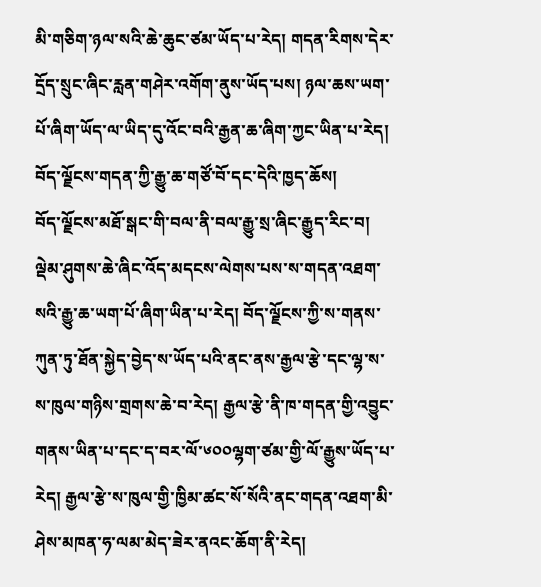མི་གཅིག་ཉལ་སའི་ཆེ་ཆུང་ཙམ་ཡོད་པ་རེད། གདན་རིགས་དེར་དྲོད་སྲུང་ཞིང་རླན་གཤེར་འགོག་ནུས་ཡོད་པས། ཉལ་ཆས་ཡག་པོ་ཞིག་ཡོད་ལ་ཡིད་དུ་འོང་བའི་རྒྱན་ཆ་ཞིག་ཀྱང་ཡིན་པ་རེད།
བོད་ལྗོངས་གདན་ཀྱི་རྒྱུ་ཆ་གཙོ་བོ་དང་དེའི་ཁྱད་ཆོས།
བོད་ལྗོངས་མཐོ་སྒང་གི་བལ་ནི་བལ་རྒྱུ་སྲ་ཞིང་རྒྱུད་རིང་བ། ལྡེམ་ཤུགས་ཆེ་ཞིང་འོད་མདངས་ལེགས་པས་ས་གདན་འཐག་སའི་རྒྱུ་ཆ་ཡག་པོ་ཞིག་ཡིན་པ་རེད། བོད་ལྗོངས་ཀྱི་ས་གནས་ཀུན་ཏུ་ཐོན་སྐྱེད་བྱེད་ས་ཡོད་པའི་ནང་ནས་རྒྱལ་རྩེ་དང་ལྷ་ས་ས་ཁུལ་གཉིས་གྲགས་ཆེ་བ་རེད། རྒྱལ་རྩེ་ནི་ཁ་གདན་གྱི་འབྱུང་གནས་ཡིན་པ་དང་ད་བར་ལོ་༦༠༠ལྷག་ཙམ་གྱི་ལོ་རྒྱུས་ཡོད་པ་རེད། རྒྱལ་རྩེ་ས་ཁུལ་གྱི་ཁྱིམ་ཚང་སོ་སོའི་ནང་གདན་འཐག་མི་ཤེས་མཁན་ཧ་ལམ་མེད་ཟེར་ནའང་ཆོག་ནི་རེད།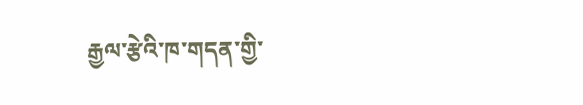རྒྱལ་རྩེའི་ཁ་གདན་གྱི་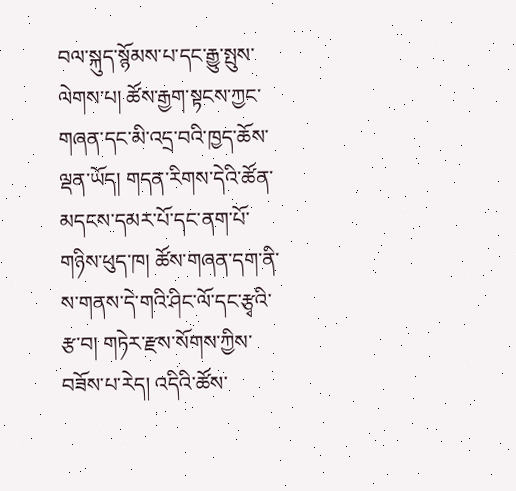བལ་སྐུད་སྙོམས་པ་དང་རྒྱུ་སྤུས་ལེགས་པ། ཚོས་རྒྱག་སྟངས་ཀྱང་གཞན་དང་མི་འདྲ་བའི་ཁྱད་ཆོས་ལྡན་ཡོད། གདན་རིགས་དེའི་ཚོན་མདངས་དམར་པོ་དང་ནག་པོ་གཉིས་ཕུད་ཁ། ཚོས་གཞན་དག་ནི་ས་གནས་དེ་གའི་ཤིང་ལོ་དང་རྩྭའི་རྩ་བ། གཏེར་རྫས་སོགས་ཀྱིས་བཟོས་པ་རེད། འདིའི་ཚོས་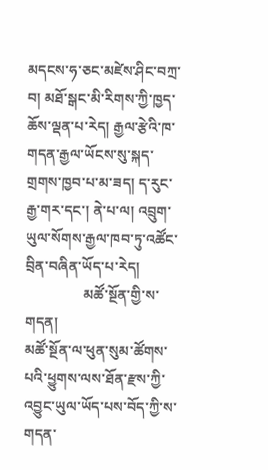མདངས་ཧ་ཅང་མཛེས་ཤིང་བཀྲ་བ། མཐོ་སྒང་མི་རིགས་ཀྱི་ཁྱད་ཆོས་ལྡན་པ་རེད། རྒྱལ་རྩེའི་ཁ་གདན་རྒྱལ་ཡོངས་སུ་སྐད་གྲགས་ཁྱབ་པ་མ་ཟད། ད་རུང་རྒྱ་གར་དང་། ནེ་པ་ལ། འབྲུག་ཡུལ་སོགས་རྒྱལ་ཁབ་ཏུ་འཚོང་བྲིན་བཞིན་ཡོད་པ་རེད།
                མཚོ་སྔོན་གྱི་ས་གདན།
མཚོ་སྔོན་ལ་ཕུན་སུམ་ཚོགས་པའི་ཕྱུགས་ལས་ཐོན་རྫས་ཀྱི་འབྱུང་ཡུལ་ཡོད་པས་བོད་ཀྱི་ས་གདན་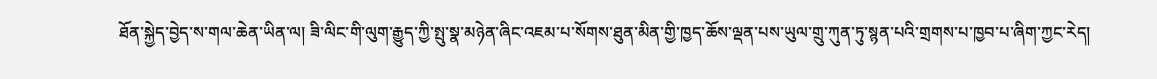ཐོན་སྐྱེད་བྱེད་ས་གལ་ཆེན་ཡིན་ལ། ཟི་ལིང་གི་ལུག་རྒྱུད་ཀྱི་སྤུ་སྣ་མཉེན་ཞིང་འཇམ་པ་སོགས་ཐུན་མིན་གྱི་ཁྱད་ཆོས་ལྡན་པས་ཡུལ་གྲུ་ཀུན་ཏུ་སྙན་པའི་གྲགས་པ་ཁྱབ་པ་ཞིག་ཀྱང་རེད།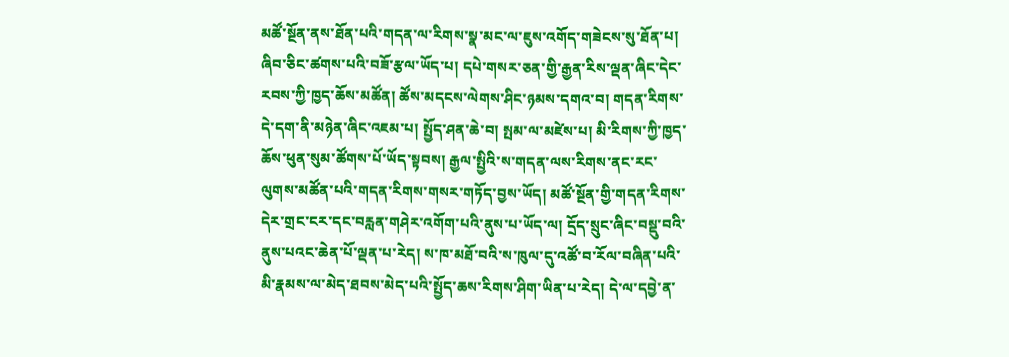མཚོ་སྔོན་ནས་ཐོན་པའི་གདན་ལ་རིགས་སྣ་མང་ལ་ཇུས་འགོད་གཟེངས་སུ་ཐོན་པ། ཞིབ་ཅིང་ཚགས་པའི་བཟོ་རྩལ་ཡོད་པ། དཔེ་གསར་ཅན་གྱི་རྒྱན་རིས་ལྡན་ཞིང་དེང་རབས་ཀྱི་ཁྱད་ཆོས་མཚོན། ཚོས་མདངས་ལེགས་ཤིང་ཉམས་དགའ་བ། གདན་རིགས་དེ་དག་ནི་མཉེན་ཞིང་འཇམ་པ། སྤྱོད་ཤན་ཆེ་བ། སྤམ་ལ་མཛེས་པ། མི་རིགས་ཀྱི་ཁྱད་ཆོས་ཕུན་སུམ་ཚོགས་པོ་ཡོད་སྟབས། རྒྱལ་སྤྱིའི་ས་གདན་ལས་རིགས་ནང་རང་ལུགས་མཚོན་པའི་གདན་རིགས་གསར་གཏོད་བྱས་ཡོད། མཚོ་སྔོན་གྱི་གདན་རིགས་དེར་གྲང་ངར་དང་བརླན་གཤེར་འགོག་པའི་ནུས་པ་ཡོད་ལ། དྲོད་སྲུང་ཞིང་བསྡུ་བའི་ནུས་པའང་ཆེན་པོ་ལྡན་པ་རེད། ས་ཁ་མཐོ་བའི་ས་ཁུལ་དུ་འཚོ་བ་རོལ་བཞིན་པའི་མི་རྣམས་ལ་མེད་ཐབས་མེད་པའི་སྤྱོད་ཆས་རིགས་ཤིག་ཡིན་པ་རེད། དེ་ལ་དབྱེ་ན་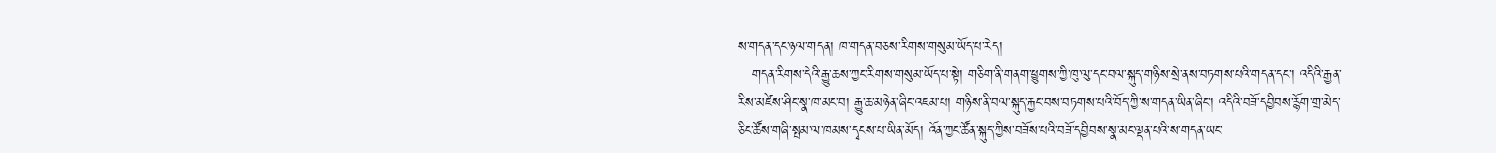ས་གདན་དང་ཉལ་གདན། ཁ་གདན་བཅས་རིགས་གསུམ་ཡོད་པ་རེད།
   གདན་རིགས་དེའི་རྒྱུ་ཆས་ཀྱང་རིགས་གསུམ་ཡོད་པ་སྟེ། གཅིག་ནི་གནག་ཕྱུགས་ཀྱི་ཁུ་ལུ་དང་བལ་སྐུད་གཉིས་སྲེ་ནས་བཏགས་པའི་གདན་དང་། འདིའི་རྒྱན་རིས་མཛེས་ཤིང་སྣ་ཁ་མང་བ། རྒྱུ་ཆ་མཉེན་ཞིང་འཇམ་པ། གཉིས་ནི་བལ་སྐུད་རྐྱང་བས་བཏགས་པའི་བོད་ཀྱི་ས་གདན་ཡིན་ཞིང་། འདིའི་བཟོ་དབྱིབས་རྙོག་གྲ་མེད་ཅིང་ཚོས་གཞི་སྤམ་ལ་ཁམས་དྭངས་པ་ཡིན་མོད། འོན་ཀྱང་ཚོན་སྐུད་ཀྱིས་བཟོས་པའི་བཟོ་དབྱིབས་སྣ་མང་ལྡན་པའི་ས་གདན་ཡང་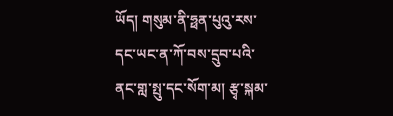ཡོད། གསུམ་ནི་ཧྥན་པུའུ་རས་དང་ཡང་ན་ཀོ་བས་དྲུབ་པའི་ནང་གླ་སྤུ་དང་སོག་མ། རྩྭ་སྐམ་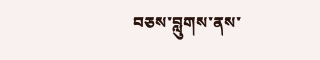བཅས་བླུགས་ནས་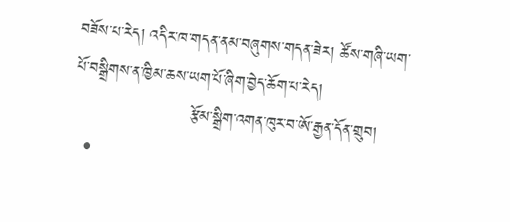བཟོས་པ་རེད། འདིར་ཁ་གདན་ནམ་བཞུགས་གདན་ཟེར། ཚོས་གཞི་ཡག་པོ་བསྒྲིགས་ན་ཁྱིམ་ཆས་ཡག་པོ་ཞིག་བྱེད་ཆོག་པ་རེད།
                     རྩོམ་སྒྲིག་འགན་ཁུར་བ་ཨོ་རྒྱན་དོན་གྲུབ།
  •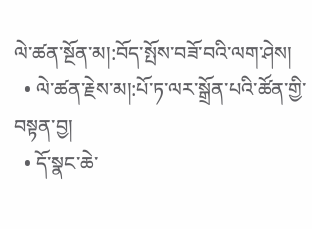ལེ་ཚན་སྔོན་མ།:བོད་སྤོས་བཟོ་བའི་ལག་ཤེས།
  • ལེ་ཚན་རྗེས་མ།:པོ་ཏ་ལར་སྒྲོན་པའི་ཚོན་གྱི་བསྟན་བྱ།
  • དོ་སྣང་ཆེ་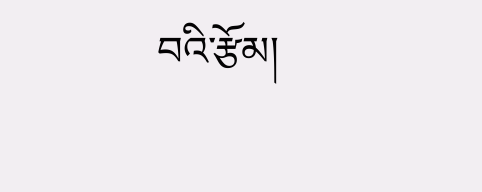བའི་རྩོམ།